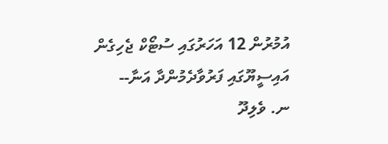އުމުރުން 12 އަހަރުގައި ސުޓޯކް ޖެހިގެން އައިސީޔޫގައި ފަރުވާދެމުންދާ އަނާ--
ނ. ވެލިދޫ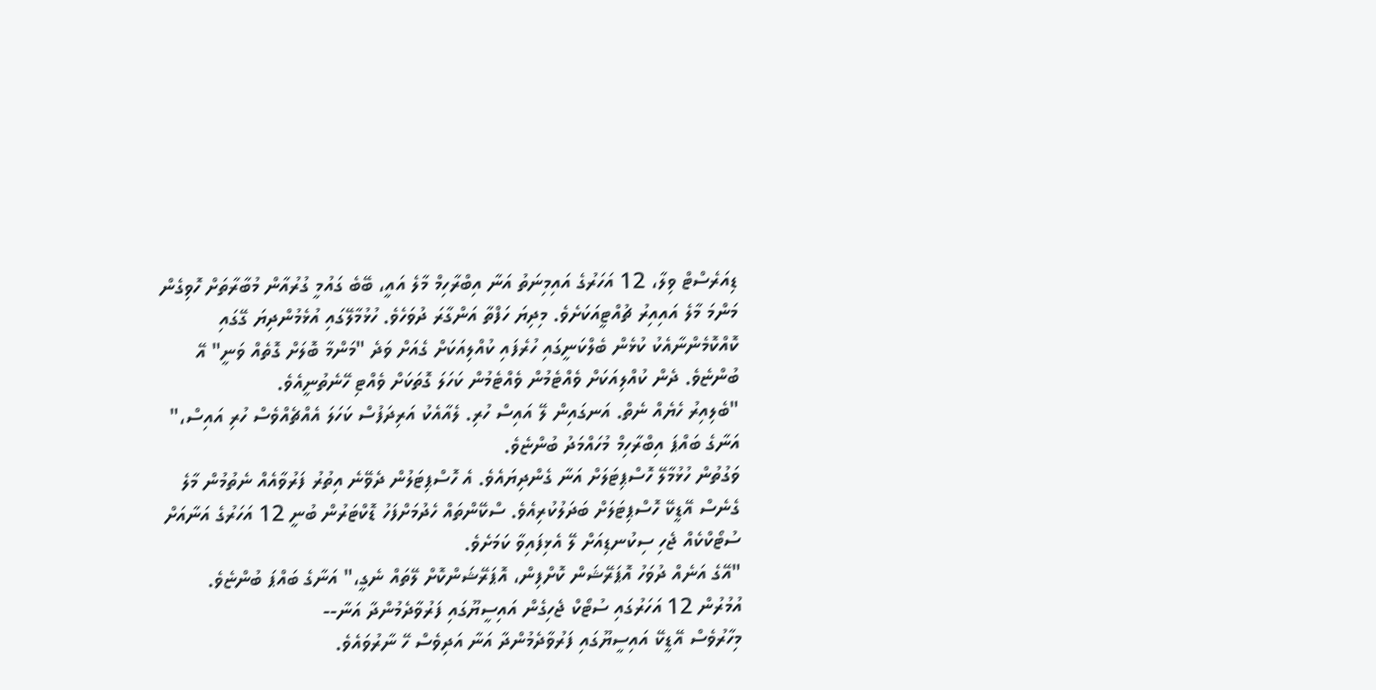ޑިއަރެސްޓް ވިލާ، 12 އަހަރުގެ އައިމިނަތު އަނާ އިބްރާހިމް މާލެ އައީ، ބޭބެ ގައުމީ ގުރުއާން މުބާރާތަށް ހޮވިގެން މަންމަ މާލެ އައިއިރު ޗުއްޓީއަކަށެވެ. މިދިޔަ ހަފްތާ އަންގާރަ ދުވަހެވެ. ހުޅުމާލޭގައި އުޅެމުންދިޔަ ގޭގައި ކޮއްކޮމެންނާއެކު ކުޅެން ބެލްކަނީގައި ހުރެފައި ކުއްލިއަކަށް ގެއަށް ވަދެ "މަންމާ ބޮލަށް ގޮތެއް ވަނީ" އޭ ބުންޏެވެ. ދެން ކުއްލިއަކަށް ވެއްޓެމުން ވެއްޓެމުން ކަހަލަ ގޮތަކަށް ވެއްޓި ހޭނެތުނީއެވެ.
"ބެލިއިރު ހެޔެއް ނެތް. އަނގައިން ލޭ އައިސް ހުރި. ލެއާއެކު އަރިދަފުސް ކަހަލަ އެއްޗެއްވެސް ހުރި އައިސް،" އަނާގެ ބައްޕަ އިބްރާހިމް މުހައްމަދު ބުންޏެވެ.
ވަގުތުން ހުޅުމާލޭ ހޮސްޕިޓަލަށް އަނާ ގެންދިޔައެވެ. އެ ހޮސްޕިޓަލުން ދެވޭނެ އިތުރު ފަރުވާއެއް ނެތުމުން މާލެ ގެނެސް އޭޑީކޭ ހޮސްޕިޓަލަށް ބަދަލުކުރިއެވެ. ސްކޭންތައް ހެދުމަށްފަހު ޑޮކްޓަރުން ބުނީ 12 އަހަރުގެ އަނާއަށް ސުޓޯކްކެއް ޖެހި ސިކުނޑިއަށް ލޭ އެޅިފައިވާ ކަމަށެވެ.
"އޭގެ އަނެއް ދުވަހު އޮޕަރޭޝަން ކޮށްފިން، އޮޕަރޭޝަންކޮށް ލޭތައް ނެގީ،" އަނާގެ ބައްޕަ ބުންޏެވެ.
އުމުރުން 12 އަހަރުގައި ސުޓޯކް ޖެހިގެން އައިސީޔޫގައި ފަރުވާދެމުންދާ އަނާ--
މިހާރުވެސް އޭޑީކޭ އައިސީޔޫގައި ފަރުވާދެމުންދާ އަނާ އަދިވެސް ހޭ ނާރުވައެވެ.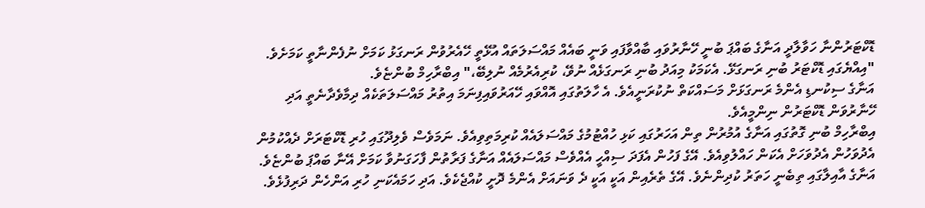ޑޮކްޓަރުންނާ ހަވާލާދީ އަނާގެ ބައްޕަ ބުނީ ހޭނާރުވައި ބާއްވާފައި ވަނީ ބައެއް މައްސަލަތައް އުޅޭތީ ހޭއެރުވުން ރަނގަޅު ކަމަށް ނުފެންނާތީ ކަމަށެވެ.
"އިއްޔެގައި ޑޮކްޓަރު ބުނި ރަނގަޅޭ. އެކަމަކު މިއަދު ބުނި ރަނގަޅެއް ނުވޭ، ކުރިއެރުމެއް ނުލިބޭ،" އިބްރާހިމް ބުންޏެވެ.
އަނާގެ ސިކުނޑި އެންމެ ރަނގަޅަށް މަސައްކަތް ނުކުރަނީއެވެ. އެ ހާލަތުގައި އޮއްވައި ހޭއަރުވައިފިނަމަ އިތުރު މައްސަލަތަކެއް ދިމާވެދާނެތީ އަދި ހޭނާރުވަން ޑޮކްޓަރުން ނިންމީއެވެ.
އިބްރާހިމް ބުނި ގޮތުގައި އަނާގެ އުމުރުން ތިން އަހަރުގައި ކަޅި ހުއްޓުމުގެ މައްސަލައެއް ކުރިމަތިވިއެވެ. ނަމަވެސް ވެލިދޫގައި ހުރި ޑޮކްޓަރަށް ދެއްކުމުން އެދުވަހުން އެދުވަހަށް އެކަން ހައްލުވިއެވެ. އޭގެ ފަހުން އެފަދަ ސިއްހީ އެއްވެސް މައްސަލައެއް އަނާގެ ފަރާތުން ފާހަގަނުވާ ކަމަށް އޭނާ ބައްޕަ ބުންޏެވެ.
އަނާގެ އާއިލާގައި ތިބެނީ ހަތަރު ކުދިންނެވެ. އޭގެ ތެރެއިން އަކީ އަކީ ދެ ވަނައަށް އެންމެ ދޮށީ ކުއްޖެކެވެ. އަދި ހަމައެކަނި ހުރި އަންހެން ދަރިފުޅެވެ.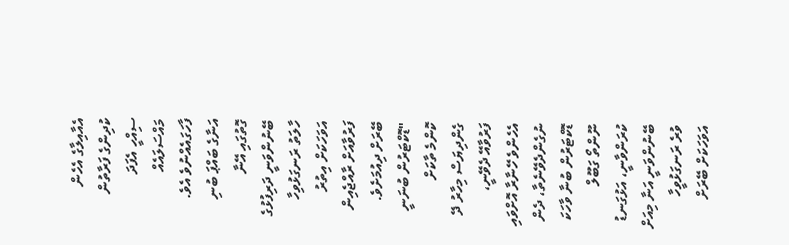އެއާއިލާގެ އެހެން ކުދިންގެ ފަރާތުން ސިއްހީ އެފަދަ މައްސަލައެއް ފާހަގައެއްނުވެ އެވެ.
އަނާގެ ބައްޕަ ބުނި ގޮތުގައި އޭނާ ބޭނުންވަނީ ދަރިފުޅުގެ ހާލަތު ރަނގަޅުވިހާ އަވަހަކަށް އިތުރު ފަރުވާއަށް ރާއްޖެއިން ބޭރަށް ދިއުމަށެވެ.
"ޑޮކްޓަރުން ބުނަނީ ކޮންމެ ތާކަށް ގެންދިޔަސް މިހާރު ދޭ ފަރުވާއޭ ދެވޭނީ، އެހެންވެ ހޭނާރާ އޮށްވައި ނުގެންދެވޭނެތާ، ދެން ޑޮކްޓަރުން ބުނާ ވާހަކަ ނޫންތޯ ގަބޫލް ކުރަންވާނީ، އަޅުގަނޑު ބޭނުންވަނީ އަނާ މިއަށް ވުރެ ރަނގަޅުވީހާ އަވަހަކަށް ބޭރަށް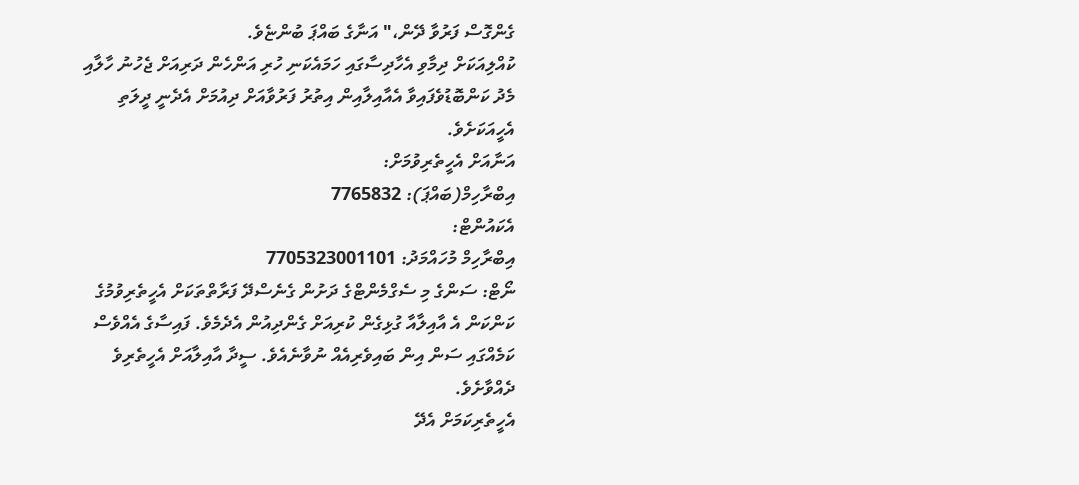ގެންގޮސް ފަރުވާ ދޭން،" އަނާގެ ބައްޕަ ބުންޏެވެ.
ކުއްލިއަކަށް ދިމާވި އެހާދިސާގައި ހަމައެކަނި ހުރި އަންހެން ދަރިއަށް ޖެހުނު ހާލާއި މެދު ކަންބޮޑުވެފައިވާ އެއާއިލާއިން އިތުރު ފަރުވާއަށް ދިއުމަށް އެދެނީ ދީލަތި އެހީއަކަށެވެ.
އަނާއަށް އެހީތެރިވުމަށް:
އިބްރާހިމް(ބައްޕަ): 7765832
އެކައުންޓް:
އިބްރާހިމް މުހައްމަދު: 7705323001101
ނޯޓް: ސަންގެ މި ސެގްމެންޓްގެ ދަށުން ގެނެސްދޭ ފަރާތްތަކަށް އެހީތެރިވުމުގެ ކަންކަން އެ އާއިލާއާ ގުޅިގެން ކުރިއަށް ގެންދިއުން އެދެމެވެ. ފައިސާގެ އެއްވެސް ކަމެއްގައި ސަން އިން ބައިވެރިއެއް ނުވާނެއެވެ. ސީދާ އާއިލާއަށް އެހީތެރިވެ ދެއްވާށެވެ.
އެހީތެރިކަމަށް އެދޭ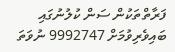ފަރާތްތަކުން ސަން ކުލުނުގައި ބައިވެރިވުމަށް 9992747 ނުވަތަ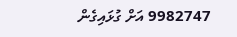9982747 އަށް ގުޅައިގެން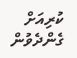ކުރިއަށް ގެންދެވުން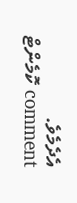އެދެމެވެ.
comment ކޮމެންޓް